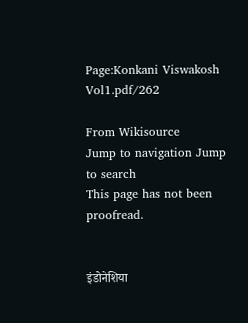Page:Konkani Viswakosh Vol1.pdf/262

From Wikisource
Jump to navigation Jump to search
This page has not been proofread.


इंडोनेशिया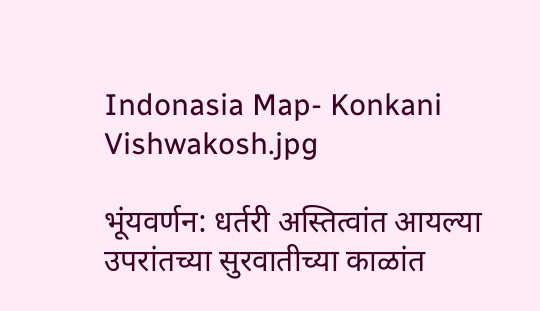Indonasia Map- Konkani Vishwakosh.jpg

भूंयवर्णन: धर्तरी अस्तित्वांत आयल्या उपरांतच्या सुरवातीच्या काळांत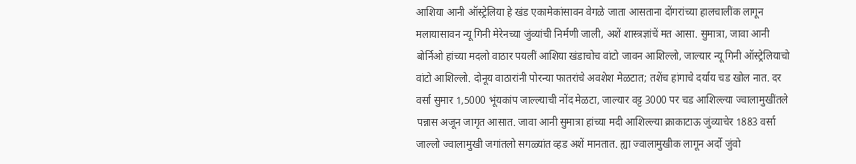आशिया आनी ऑस्ट्रेलिया हे खंड एकामेकांसावन वेगळे जाता आसताना दोंगरांच्या हालचालींक लागून मलायासावन न्यू गिनी मेरेनच्या जुंव्यांची निर्मणी जाली, अशें शास्त्रज्ञांचें मत आसा. सुमात्रा, जावा आनी बोर्निओ हांच्या मदलो वाठार पयलीं आशिया खंडाचोच वांटो जावन आशिल्लो, जाल्यार न्यू गिनी ऑस्ट्रेलियाचो वांटो आशिल्लो. दोनूय वाठारांनी पोरन्या फातरांचे अवशेश मेळटात; तशेंच हांगाचे दर्याय चड खोल नात. दर वर्सा सुमार 1,5000 भूंयकांप जाल्ल्याची नोंद मेळटा, जाल्यार वट्ट 3000 पर चड आशिल्ल्या ज्वालामुखींतले पन्नास अजून जागृत आसात. जावा आनी सुमात्रा हांच्या मदी आशिल्ल्या क्राकाटाऊ जुंव्याचेर 1883 वर्सा जाल्लो ज्वालामुखी जगांतलो सगळ्यांत व्हड अशें मानतात. ह्या ज्वालामुखीक लागून अर्दो जुंवो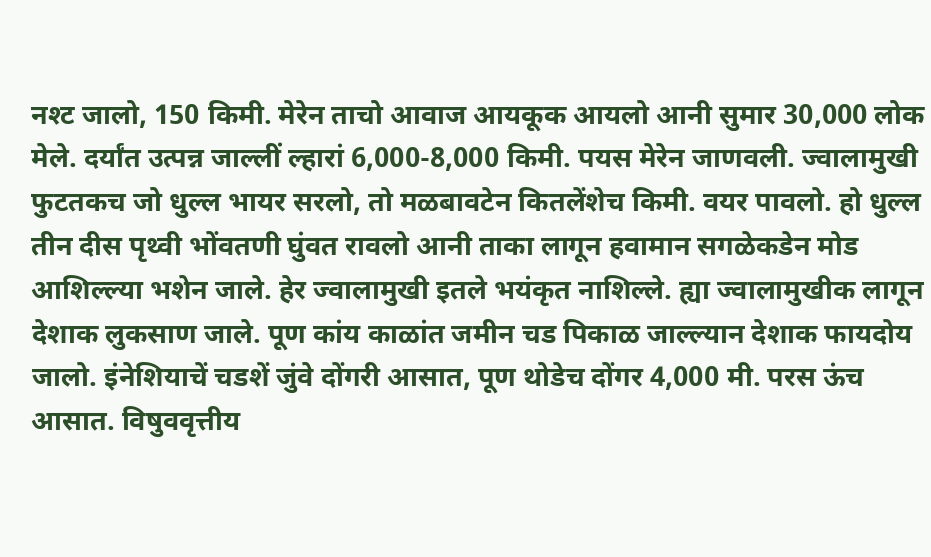नश्ट जालो, 150 किमी. मेरेन ताचो आवाज आयकूक आयलो आनी सुमार 30,000 लोक मेले. दर्यांत उत्पन्न जाल्लीं ल्हारां 6,000-8,000 किमी. पयस मेरेन जाणवली. ज्वालामुखी फुटतकच जो धुल्ल भायर सरलो, तो मळबावटेन कितलेंशेच किमी. वयर पावलो. हो धुल्ल तीन दीस पृथ्वी भोंवतणी घुंवत रावलो आनी ताका लागून हवामान सगळेकडेन मोड आशिल्ल्या भशेन जाले. हेर ज्वालामुखी इतले भयंकृत नाशिल्ले. ह्या ज्वालामुखीक लागून देशाक लुकसाण जाले. पूण कांय काळांत जमीन चड पिकाळ जाल्ल्यान देशाक फायदोय जालो. इंनेशियाचें चडशें जुंवे दोंगरी आसात, पूण थोडेच दोंगर 4,000 मी. परस ऊंच आसात. विषुववृत्तीय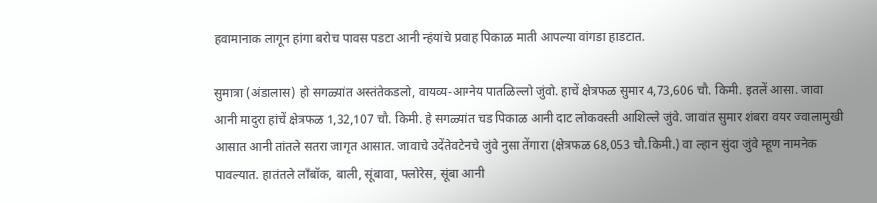हवामानाक लागून हांगा बरोच पावस पडटा आनी न्हंयांचे प्रवाह पिकाळ माती आपल्या वांगडा हाडटात.

सुमात्रा (अंडालास) हो सगळ्यांत अस्तंतेकडलो, वायव्य-आग्नेय पातळिल्लो जुंवो. हाचें क्षेत्रफळ सुमार 4,73,606 चौ. किमी. इतलें आसा. जावा आनी मादुरा हांचें क्षेत्रफळ 1,32,107 चौ. किमी. हे सगळ्यांत चड पिकाळ आनी दाट लोकवस्ती आशिल्ले जुंवे. जावांत सुमार शंबरा वयर ज्वालामुखी आसात आनी तांतले सतरा जागृत आसात. जावाचे उदेंतेवटेनचे जुंवे नुसा तेंगारा (क्षेत्रफळ 68,053 चौ.किमी.) वा ल्हान सुंदा जुंवे म्हूण नामनेक पावल्यात. हातंतले लाँबॉक, बाली, सूंबावा, फ्लोरेस, सूंबा आनी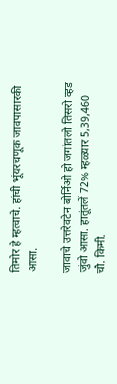तिमोर हे म्हत्वाचे. हांची भूंयरचणूक जावपासारकी आसा.

जावाचे उत्तरेवटेन बोर्निओ हो जगांतलो तिसरो व्हड जुंवो आसा. हातूंतलें 72% म्हळ्यार 5,39,460 चौ. किमी.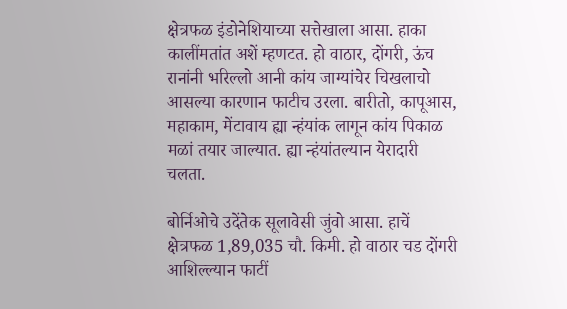क्षेत्रफळ इंडोनेशियाच्या सत्तेखाला आसा. हाका कालींमतांत अशें म्हणटत. हो वाठार, दोंगरी, ऊंच रानांनी भरिल्लो आनी कांय जाग्यांचेर चिखलाचो आसल्या कारणान फाटीच उरला. बारीतो, कापूआस, महाकाम, मेंटावाय ह्या न्हंयांक लागून कांय पिकाळ मळां तयार जाल्यात. ह्या न्हंयांतल्यान येरादारी चलता.

बोर्निओचे उदेंतेक सूलावेसी जुंवो आसा. हाचें क्षेत्रफळ 1,89,035 चौ. किमी. हो वाठार चड दोंगरी आशिल्ल्यान फाटीं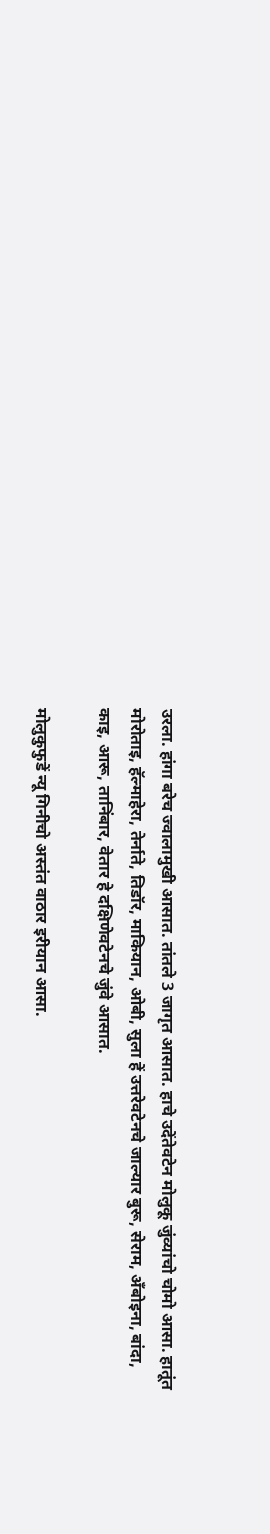उरला. हांगा बरेच ज्वालामुखी आसात. तांतले 3 जागृत आसात. हाचे उदेंतेवटेन मोलुकू जुंव्यांचो चोमो आसा. हातूंत मोरोताइ, हॅल्माहेरा, तेर्नाते, तिडॉर, माकियान, ओबी, सुला हें उत्तरेवटेनचे जाल्यार बुरू, सेराम, अँबोइना, बांदा, काइ, आरू, तानिंबार, वेतार हे दक्षिणेवटेनचे जुंवे आसात.

मोलुकुफुडें न्यू गिनीचो अस्तंत वाठार इरीयान आसा.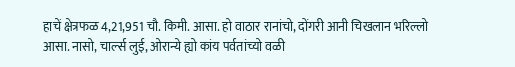हाचें क्षेत्रफळ 4,21,951 चौ. किमी. आसा. हो वाठार रानांचो, दोंगरी आनी चिखलान भरिल्लो आसा. नासो, चार्ल्स लुई, ओरान्ये ह्यो कांय पर्वतांच्यो वळी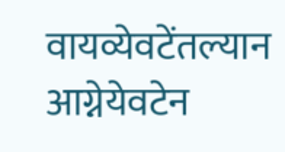वायव्येवटेंतल्यान आग्नेयेवटेन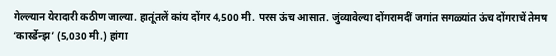गेल्ल्यान येरादारी कठीण जाल्या. हातूंतलें कांय दोंगर 4,500 मी. परस ऊंच आसात. जुंव्यावेल्या दोंगरामदीं जगांत सगळ्यांत ऊंच दोंगराचें तेमष ‘कार्स्डेन्झ’ (5,030 मी.) हांगा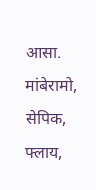आसा. मांबेरामो, सेपिक, फ्लाय,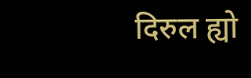दिरुल ह्यो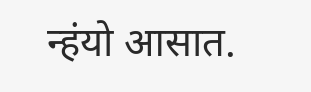न्हंयो आसात.